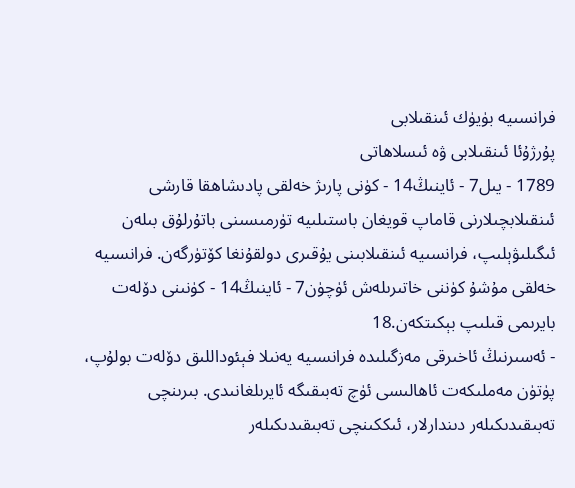فرانسىيە بۈيۈك ئىنقىلابى
پۇرژۇئا ئىنقىلابى ۋە ئىسلاھاتى
1789 - يىل7 - ئاينىڭ14 - كۈنى پارىژ خەلقى پادىشاھقا قارشى ئىنقىلابچىلارنى قاماپ قويغان باستىلىيە تۈرمىسىنى باتۇرلۇق بىلەن ئىگىلىۋېلىپ، فرانسىيە ئىنقىلابىنى يۇقىرى دولقۇنغا كۆتۈرگەن. فرانسىيە خەلقى مۇشۇ كۈننى خاتىرىلەش ئۈچۈن7 - ئاينىڭ14 - كۈنىنى دۆلەت بايرىمى قىلىپ بېكىتكەن.18
- ئەسىرنىڭ ئاخىرقى مەزگىلىدە فرانسىيە يەنىلا فېئوداللىق دۆلەت بولۇپ، پۈتۈن مەملىكەت ئاھالىسى ئۈچ تەبىقىگە ئايرىلغانىدى. بىرىنچى تەبىقىدىكىلەر دىندارلار، ئىككىنچى تەبىقىدىكىلەر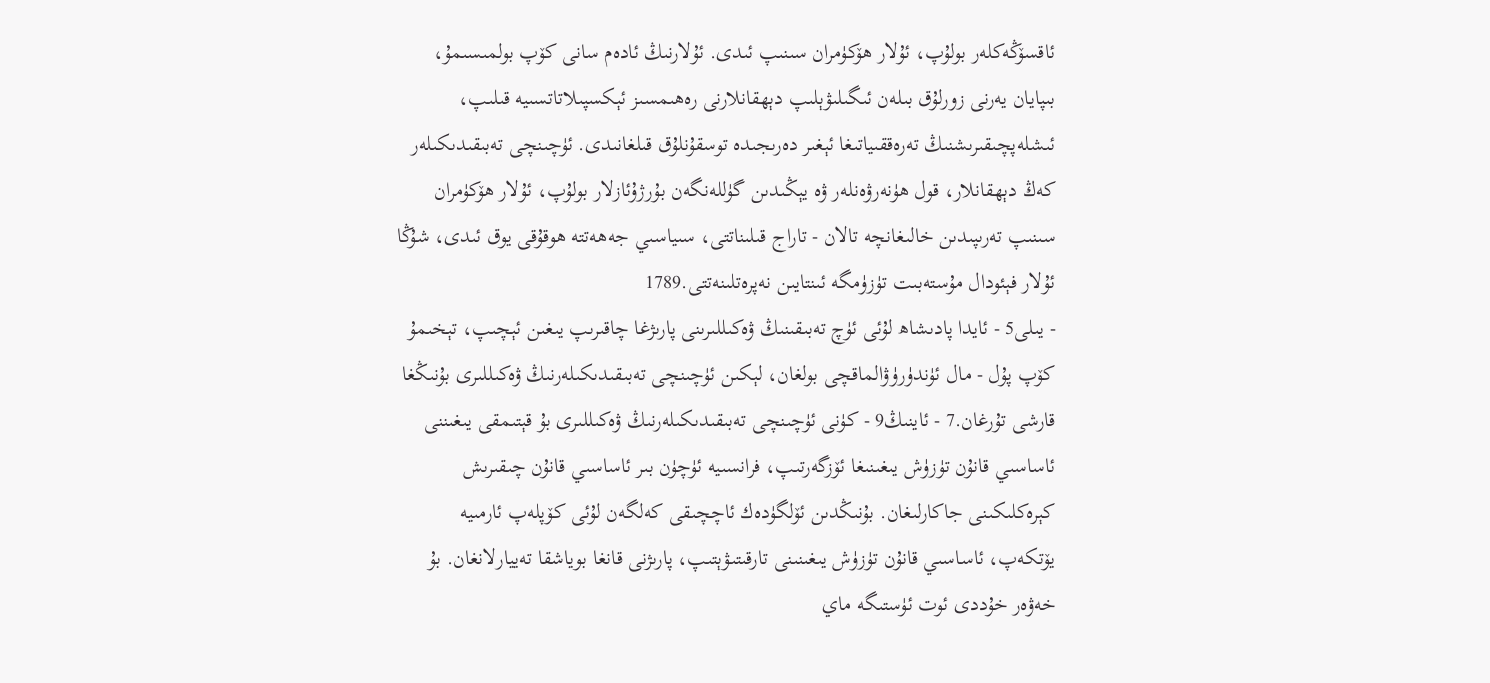ئاقسۆڭەكلەر بولۇپ، ئۇلار ھۆكۈمران سىنىپ ئىدى. ئۇلارنىڭ ئادەم سانى كۆپ بولمىسىمۇ، بىپايان يەرنى زورلۇق بىلەن ئىگىلىۋېلىپ دېھقانلارنى رەھىمسىز ئېكسپىلاتاتسىيە قىلىپ، ئىشلەپچىقىرىشنىڭ تەرەققىياتىغا ئېغىر دەرىجىدە توسقۇنلۇق قىلغانىدى. ئۈچىنچى تەبىقىدىكىلەر كەڭ دېھقانلار، قول ھۈنەرۋەنلەر ۋە يېڭىدىن گۈللەنگەن بۇرژۇئازلار بولۇپ، ئۇلار ھۆكۈمران سىنىپ تەرىپىدىن خالىغانچە تالان - تاراج قىلىناتتى، سىياسىي جەھەتتە ھوقۇقى يوق ئىدى، شۇڭا ئۇلار فېئودال مۇستەبىت تۈزۈمگە ئىنتايىن نەپرەتلىنەتتى.1789
- يىلى5 - ئايدا پادىشاھ لۇئى ئۈچ تەبىقىنىڭ ۋەكىللىرىنى پارىژغا چاقىرىپ يىغىن ئېچىپ، تېخىمۇ كۆپ پۇل - مال ئۈندۈرۈۋالماقچى بولغان، لېكىن ئۈچىنچى تەبىقىدىكىلەرنىڭ ۋەكىللىرى بۇنىڭغا قارشى تۇرغان.7 - ئاينىڭ9 - كۈنى ئۈچىنچى تەبىقىدىكىلەرنىڭ ۋەكىللىرى بۇ قېتىمقى يىغىننى ئاساسىي قانۇن تۈزۈش يىغىنىغا ئۆزگەرتىپ، فرانسىيە ئۈچۈن بىر ئاساسىي قانۇن چىقىرىش كېرەكلىكىنى جاكارلىغان. بۇنىڭدىن ئۆلگۈدەك ئاچچىقى كەلگەن لۇئى كۆپلەپ ئارمىيە يۆتكەپ، ئاساسىي قانۇن تۈزۈش يىغىنىنى تارقىتىۋېتىپ، پارىژنى قانغا بوياشقا تەييارلانغان. بۇ خەۋەر خۇددى ئوت ئۈستىگە ماي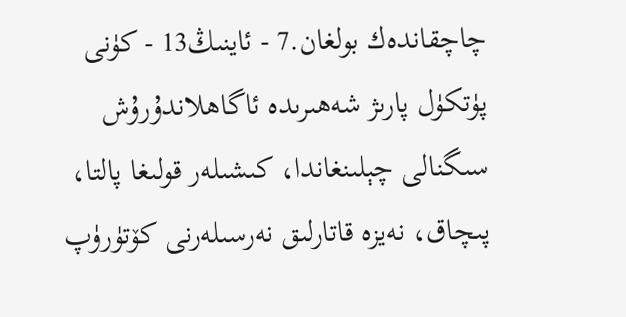چاچقاندەك بولغان.7 - ئاينىڭ13 - كۈنى پۈتكۈل پارىژ شەھىرىدە ئاگاھلاندۇرۇش سىگنالى چېلىنغاندا، كىشىلەر قولىغا پالتا، پىچاق، نەيزە قاتارلىق نەرسىلەرنى كۆتۈرۈپ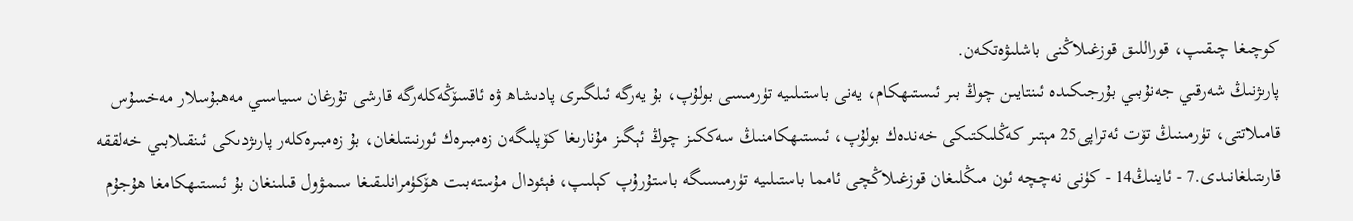كوچىغا چىقىپ، قوراللىق قوزغىلاڭنى باشلىۋەتكەن.
پارىژنىڭ شەرقىي جەنۇبىي بۇرجىكىدە ئىنتايىن چوڭ بىر ئىستىھكام، يەنى باستىلىيە تۈرمىسى بولۇپ، بۇ يەرگە ئىلگىرى پادىشاھ ۋە ئاقسۆڭەكلەرگە قارشى تۇرغان سىياسىي مەھبۇسلار مەخسۇس قامىلاتتى، تۈرمىنىڭ تۆت ئەتراپى25 مېتىر كەڭلىكتىكى خەندەك بولۇپ، ئىستىھكامنىڭ سەككىز چوڭ ئېگىز مۇنارىغا كۆپلىگەن زەمبىرەك ئورنىتىلغان، بۇ زەمبىرەكلەر پارىژدىكى ئىنقىلابىي خەلققە قارىتىلغانىدى.7 - ئاينىڭ14 - كۈنى نەچچە ئون مىڭلىغان قوزغىلاڭچى ئامما باستىلىيە تۈرمىسىگە باستۇرۇپ كېلىپ، فېئودال مۇستەبىت ھۆكۈمرانلىقىغا سىمۋول قىلىنغان بۇ ئىستىھكامغا ھۇجۇم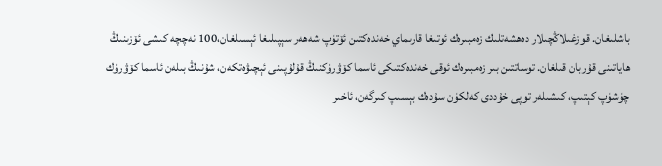باشلىغان. قوزغىلاڭچىلار دەھشەتلىك زەمبىرەك ئوتىغا قارىماي خەندەكتىن ئۆتۈپ شەھەر سېپىلىغا ئېسىلغان،100 نەچچە كىشى ئۆزىنىڭ ھاياتىنى قۇربان قىلغان. توساتتىن بىر زەمبىرەك ئوقى خەندەكتىكى ئاسما كۆۋرۈكنىڭ قۇلۇپىنى ئېچىۋەتكەن، شۇنىڭ بىلەن ئاسما كۆۋرۈك چۈشۈپ كېتىپ، كىشىلەر توپى خۇددى كەلكۈن سۇدەك بېسىپ كىرگەن، ئاخىر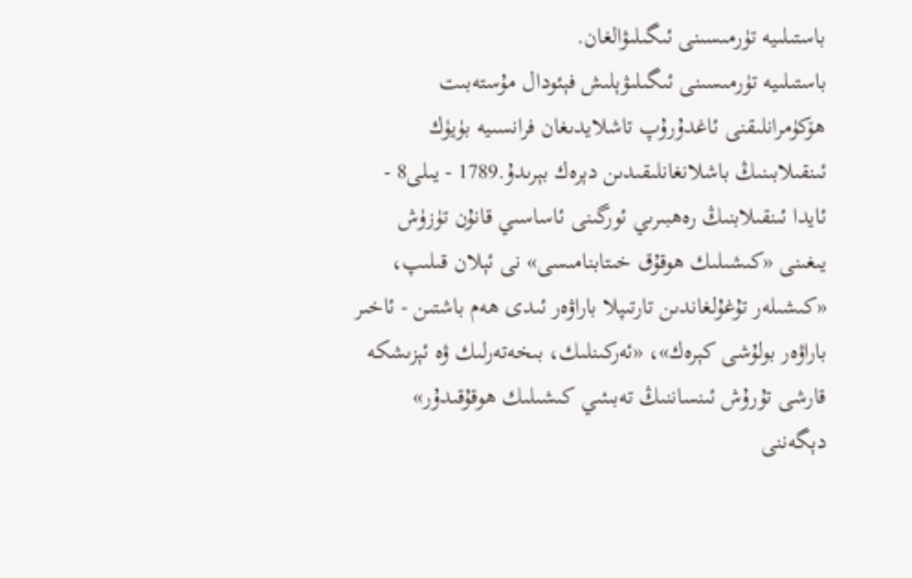باستىلىيە تۈرمىسىنى ئىگىلىۋالغان.
باستىلىيە تۈرمىسىنى ئىگىلىۋېلىش فېئودال مۇستەبىت ھۆكۈمرانلىقنى ئاغدۇرۇپ تاشلايدىغان فرانسىيە بۈيۈك ئىنقىلابىنىڭ باشلانغانلىقىدىن دېرەك بېرىدۇ.1789 - يىلى8 - ئايدا ئىنقىلابنىڭ رەھبىرىي ئورگىنى ئاساسىي قانۇن تۈزۈش يىغىنى «كىشىلىك ھوقۇق خىتابنامىسى» نى ئېلان قىلىپ، «كىشىلەر تۇغۇلغاندىن تارتىپلا باراۋەر ئىدى ھەم باشتىن - ئاخىر باراۋەر بولۇشى كېرەك»، «ئەركىنلىك، بىخەتەرلىك ۋە ئېزىشكە قارشى تۇرۇش ئىنساننىڭ تەبىئىي كىشىلىك ھوقۇقىدۇر» دېگەننى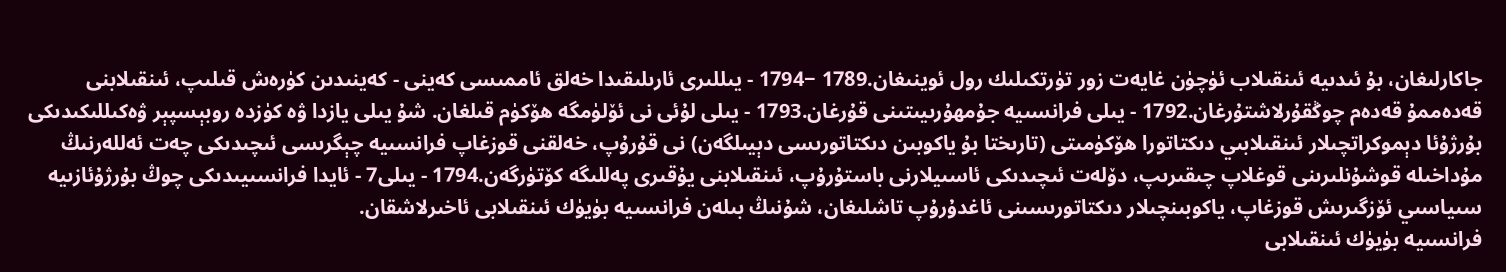جاكارلىغان، بۇ ئىدىيە ئىنقىلاب ئۈچۈن غايەت زور تۈرتكىلىك رول ئوينىغان.1789 −1794 - يىللىرى ئارىلىقىدا خەلق ئاممىسى كەينى - كەينىدىن كۈرەش قىلىپ، ئىنقىلابنى قەدەممۇ قەدەم چوڭقۇرلاشتۇرغان.1792 - يىلى فرانسىيە جۇمھۇرىيىتىنى قۇرغان.1793 - يىلى لۇئى نى ئۆلۈمگە ھۆكۈم قىلغان. شۇ يىلى يازدا ۋە كۈزدە روبېسپېر ۋەكىللىكىدىكى بۇرژۇئا دېموكراتچىلار ئىنقىلابىي دىكتاتورا ھۆكۈمىتى (تارىختا بۇ ياكوبىن دىكتاتورىسى دېيىلگەن) نى قۇرۇپ، خەلقنى قوزغاپ فرانسىيە چېگرىسى ئىچىدىكى چەت ئەللەرنىڭ مۇداخىلە قوشۇنلىرىنى قوغلاپ چىقىرىپ، دۆلەت ئىچىدىكى ئاسىيلارنى باستۇرۇپ، ئىنقىلابنى يۇقىرى پەللىگە كۆتۈرگەن.1794 - يىلى7 - ئايدا فرانسىيىدىكى چوڭ بۇرژۇئازىيە سىياسىي ئۆزگىرىش قوزغاپ، ياكوبىنچىلار دىكتاتورىسىنى ئاغدۇرۇپ تاشلىغان، شۇنىڭ بىلەن فرانسىيە بۈيۈك ئىنقىلابى ئاخىرلاشقان.
فرانسىيە بۈيۈك ئىنقىلابى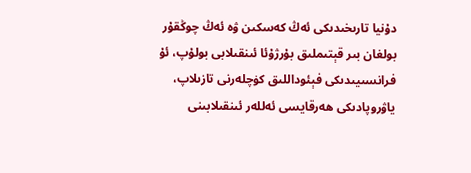دۇنيا تارىخىدىكى ئەڭ كەسكىن ۋە ئەڭ چوڭقۇر بولغان بىر قېتىملىق بۇرژۇئا ئىنقىلابى بولۇپ، ئۇ فرانسىيىدىكى فېئوداللىق كۈچلەرنى تازىلاپ، ياۋروپادىكى ھەرقايسى ئەللەر ئىنقىلابىنى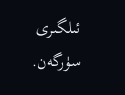ئىلگىرى سۈرگەن.